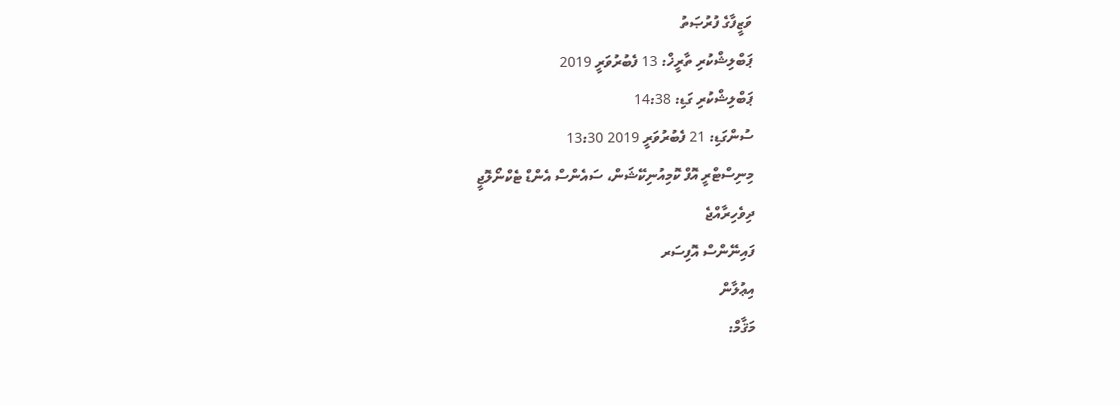ވަޒީފާގެ ފުރުޞަތު
ޕަބްލިޝްކުރި ތާރީޚް: 13 ފެބުރުވަރީ 2019
ޕަބްލިޝްކުރި ގަޑި: 14:38
ސުންގަޑި: 21 ފެބުރުވަރީ 2019 13:30
މިނިސްޓްރީ އޮފް ކޮމިއުނިކޭޝަން، ސައެންސް އެންޑް ޓެކްނޯލޮޖީ
ދިވެހިރާއްޖެ
ފައިނޭންސް އޮފިސަރ
އިޢުލާން
މަޤާމް: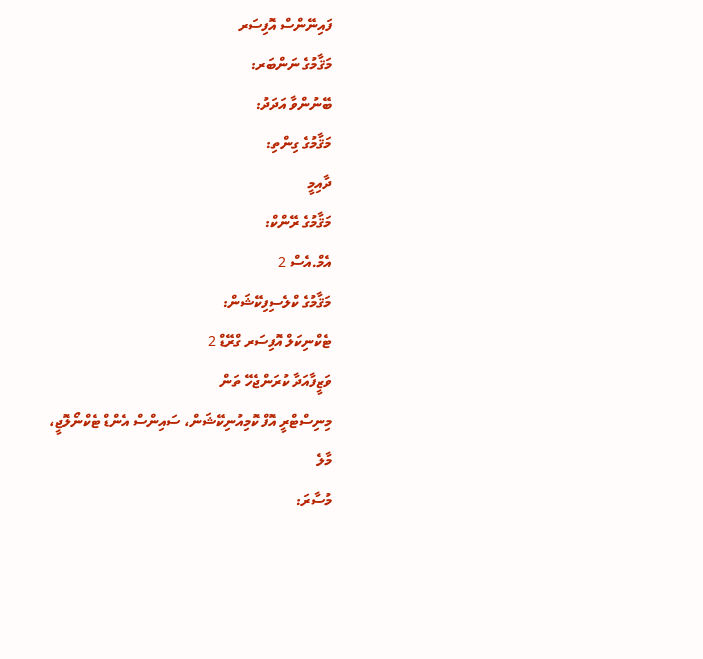ފައިނޭންސް އޮފިސަރ
މަޤާމުގެ ނަންބަރ:
ބޭނުންވާ އަދަދު:
މަޤާމުގެ ގިންތި:
ދާއިމީ
މަޤާމުގެ ރޭންކް:
އެމް.އެސް 2
މަޤާމުގެ ކްލެސިފިކޭޝަން:
ޓެކްނިކަލް އޮފިސަރ ގްރޭޑް 2
ވަޒީފާއަދާ ކުރަންޖެހޭ ތަން
މިނިސްޓްރީ އޮފް ކޮމިއުނިކޭޝަން، ސައިންސް އެންޑް ޓެކްނޯލޮޖީ، މާލެ
މުސާރަ: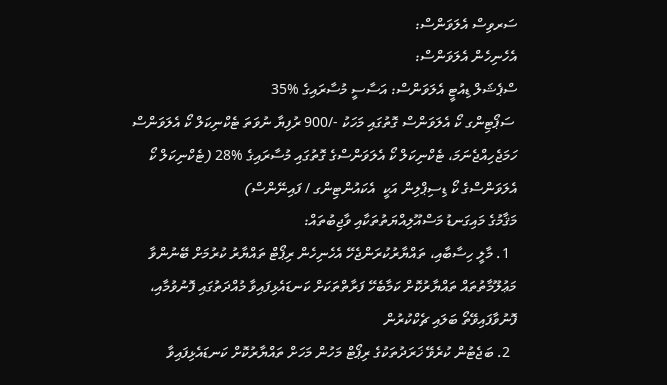ސަރވިސް އެލަވަންސް:
އެހެނިހެން އެލަވަންސް:
ސްޕެޝަލް ޑިއުޓީ އެލަވަންސް: އަސާސީ މުސާރައިގެ %35
 ސަޕޯޓިންގ ކޯ އެލަވަންސް ގޮތުގައި މަހަކު -/900 ރުފިޔާ ނުވަތަ ޓެކްނިކަލް ކޯ އެލަވަންސް ހަމަޖެހިއްޖެނަމަ، ޓެކްނިކަލް ކޯ އެލަވަންސްގެ ގޮތުގައި މުސާރައިގެ %28 (ޓެކްނިކަލް ކޯ އެލަވަންސްގެ ކޯ ޑިސިޕްލިން އަކީ  އެކައުންޓިންގ / ފައިނޭންސް)
މަޤާމުގެ މައިގަނޑު މަސްއޫލިއްޔަތުތަކާއި ވާޖިބުތައް:
  1. މާލީ ހިސާބާއި، ތައްޔާރުކުރަންޖެހޭ އެހެނިހެން ރިޕޯޓް ތައްޔާރު ކުރުމަށް ބޭނުންވާ މަޢުލޫމާތުތައް ތައްޔާރުކޮށް ކަމާބެހޭ ފަރާތްތަކަށް ކަނޑައެޅިފައިވާ މުއްދަތުގައި ފޮނުވުމާއި، ފޮނުވާފައިވޭތޯ ބަލައި ޗެކްކުރުން
  2. ބަޖެޓުން ކުރެވޭ ޚަރަދުތަކުގެ ރިޕޯޓް މަހުން މަހަށް ތައްޔާރުކޮށް ކަނޑައެޅިފައިވާ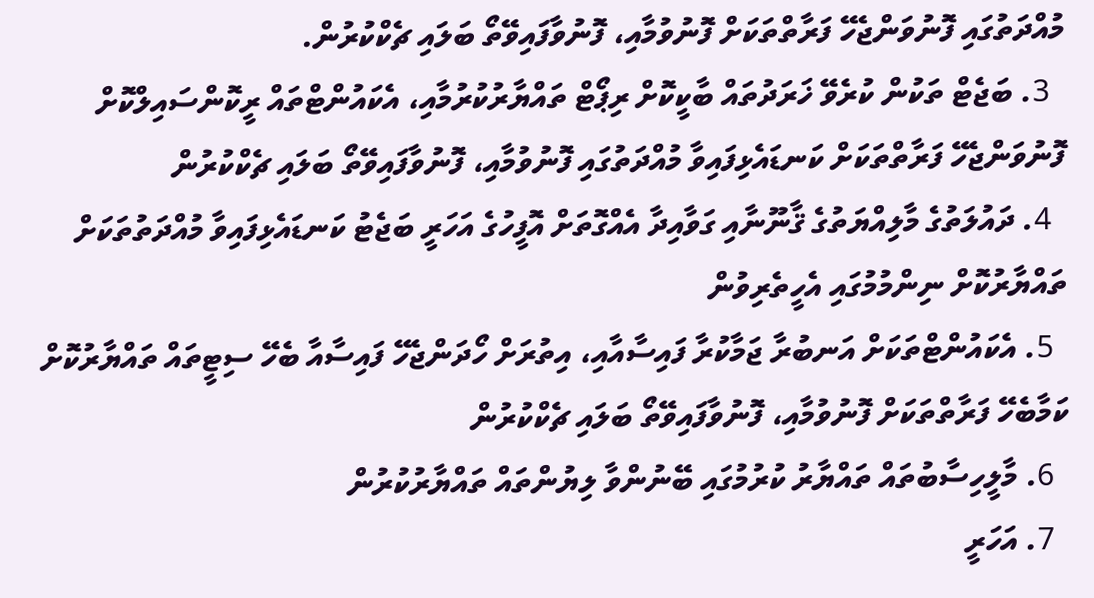މުއްދަތުގައި ފޮނުވަންޖެހޭ ފަރާތްތަކަށް ފޮނުވުމާއި، ފޮނުވާފައިވޭތޯ ބަލައި ޗެކްކުރުން.
  3. ބަޖެޓް ތަކުން ކުރެވޭ ޚަރަދުތައް ބާކީކޮށް ރިޕޯޓް ތައްޔާރުކުރުމާއި، އެކައުންޓްތައް ރީކޮންސައިލްކޮށް ފޮނުވަންޖެހޭ ފަރާތްތަކަށް ކަނޑައެޅިފައިވާ މުއްދަތުގައި ފޮނުވުމާއި، ފޮނުވާފައިވޭތޯ ބަލައި ޗެކްކުރުން
  4. ދައުލަތުގެ މާލިއްޔަތުގެ ޤާނޫނާއި ގަވާއިދާ އެއްގޮތަށް އޮފީހުގެ އަހަރީ ބަޖެޓު ކަނޑައެޅިފައިވާ މުއްދަތުތަކަށް ތައްޔާރުކޮށް ނިންމުމުގައި އެހީތެރިވުން
  5. އެކައުންޓްތަކަށް އަނބުރާ ޖަމާކުރާ ފައިސާއާއި، އިތުރަށް ހޯދަންޖެހޭ ފައިސާއާ ބެހޭ ސިޓީތައް ތައްޔާރުކޮށް ކަމާބެހޭ ފަރާތްތަކަށް ފޮނުވުމާއި، ފޮނުވާފައިވޭތޯ ބަލައި ޗެކްކުރުން
  6. މާލީހިސާބުތައް ތައްޔާރު ކުރުމުގައި ބޭނުންވާ ލިޔުންތައް ތައްޔާރުކުރުން
  7. އަހަރީ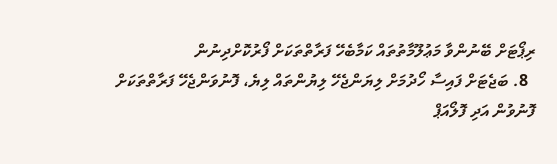ރިޕޯޓަށް ބޭނުންވާ މަޢުލޫމާތުތައް ކަމާބެހޭ ފަރާތްތަކަށް ފޯރުކޮށްދިނުން
  8. ބަޖެޓަށް ފައިސާ ހޯދުމަށް ލިޔަންޖެހޭ ލިޔުންތައް ލިޔެ، ފޮނުވަންޖެހޭ ފަރާތްތަކަށް ފޮނުވުން އަދި ފޮލޯއަޕް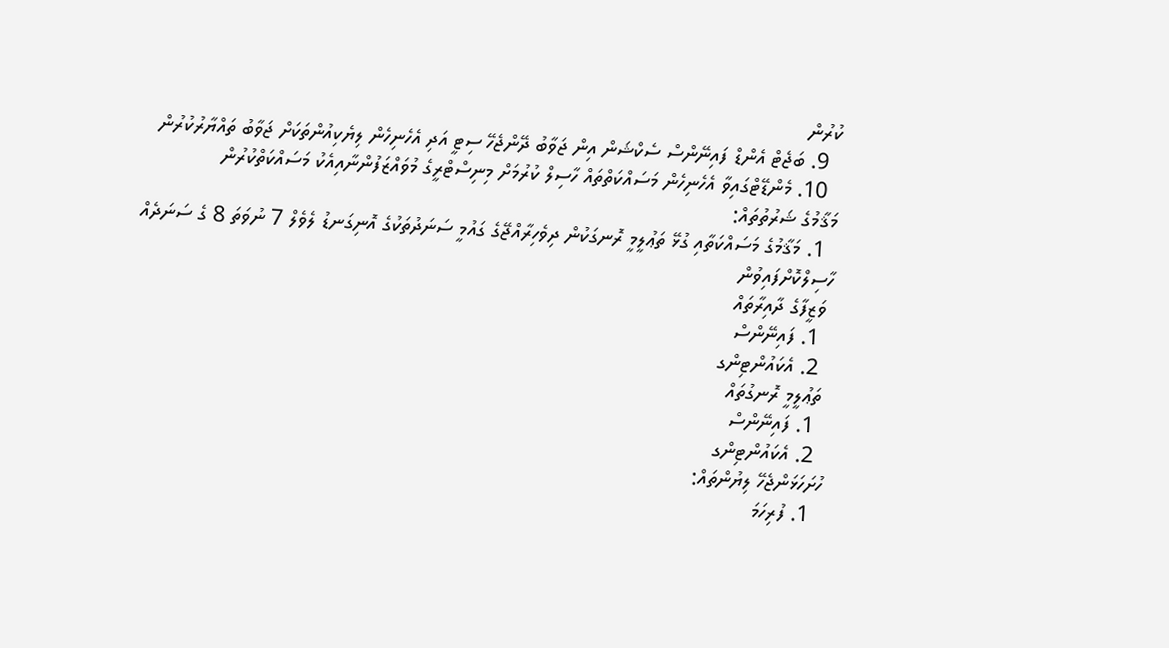ކުރުން
  9. ބަޖެޓް އެންޑް ފައިނޭންސް ސެކްޝަން އިން ޖަވާބު ދޭންޖެހޭ ސިޓީ އަދި އެހެނިހެން ލިޔެކިއުންތަކަށް ޖަވާބު ތައްޔާރުކުރުން
  10. މެންޑޭޓްގައިވާ އެހެނިހެން މަސައްކަތްތައް ހާސިލް ކުރުމަށް މިނިސްޓްރީގެ މުވައްޒަފުންނާއިއެކު މަސައްކަތްކުރުން
މަޤާމުގެ ޝަރުތުތައް:
  1. މަޤާމުގެ މަސައްކަތާއި ގުޅޭ ތަޢުލީމީ ރޮނގަކުން ދިވެހިރާއްޖޭގެ ގައުމީ ސަނަދުތަކުގެ އޮނިގަނޑު ލެވެލް 7 ނުވަތަ 8 ގެ ސަނަދެއް ހާސިލްކޮށްފައިވުން
 ވަޒީފާގެ ދާއިރާތައް
  1. ފައިނޭންސް
  2. އެކައުންޓިންގ
 ތަޢުލީމީ ރޮނގުތައް
  1. ފައިނޭންސް
  2. އެކައުންޓިންގ
ހުށަހަޅަންޖެހޭ ލިޔުންތައް:
  1. ފުރިހަމަ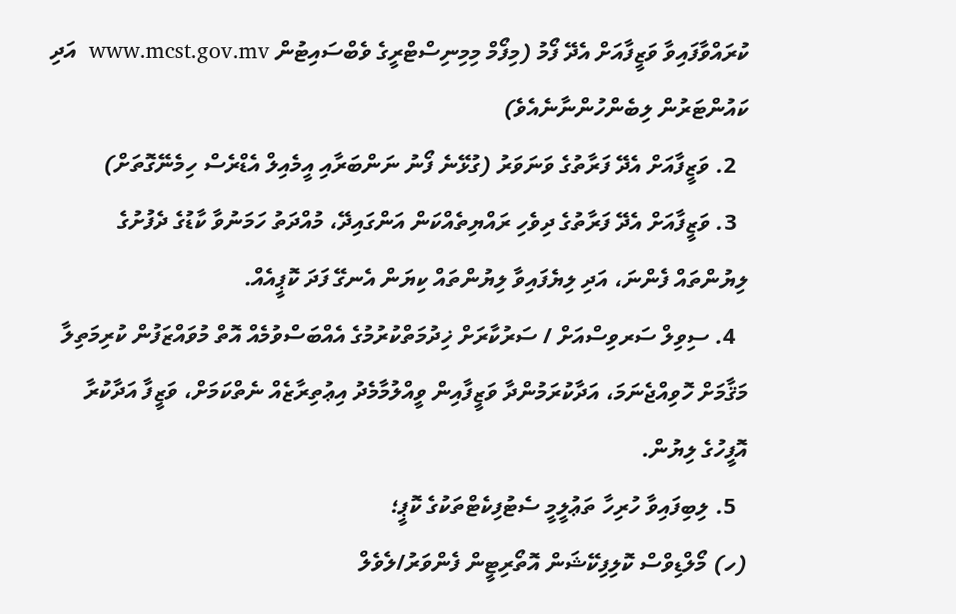ކުރައްވާފައިވާ ވަޒީފާއަށް އެދޭ ފޯމު (މިފޯމް މިމިނިސްޓްރީގެ ވެބްސައިޓުން www.mcst.gov.mv  އަދި ކައުންޓަރުން ލިބެންހުންނާނެއެވެ)
  2. ވަޒީފާއަށް އެދޭ ފަރާތުގެ ވަނަވަރު (ގުޅޭނެ ފޯނު ނަންބަރާއި އީމެއިލް އެޑްރެސް ހިމެނޭގޮތަށް)
  3. ވަޒީފާއަށް އެދޭ ފަރާތުގެ ދިވެހި ރައްޔިތެއްކަން އަންގައިދޭ، މުއްދަތު ހަމަނުވާ ކާޑުގެ ދެފުށުގެ ލިޔުންތައް ފެންނަ، އަދި ލިޔެފައިވާ ލިޔުންތައް ކިޔަން އެނގޭ ފަދަ ކޮޕީއެއް.
  4. ސިވިލް ސަރވިސްއަށް / ސަރުކާރަށް ޚިދުމަތްކުރުމުގެ އެއްބަސްވުމެއް އޮތް މުވައްޒަފުން ކުރިމަތިލާ މަޤާމަށް ހޮވިއްޖެނަމަ، އަދާކުރަމުންދާ ވަޒީފާއިން ވީއްލުމާމެދު އިޢުތިރާޒެއް ނެތްކަމަށް، ވަޒީފާ އަދާކުރާ އޮފީހުގެ ލިޔުން.
  5. ލިބިފައިވާ ހުރިހާ ތަޢުލީމީ ސެޓުފިކެޓްތަކުގެ ކޮޕީ؛
(ހ) މޯލްޑިވްސް ކޮލިފިކޭޝަން އޮތޯރިޓީން ފެންވަރު/ލެވެލް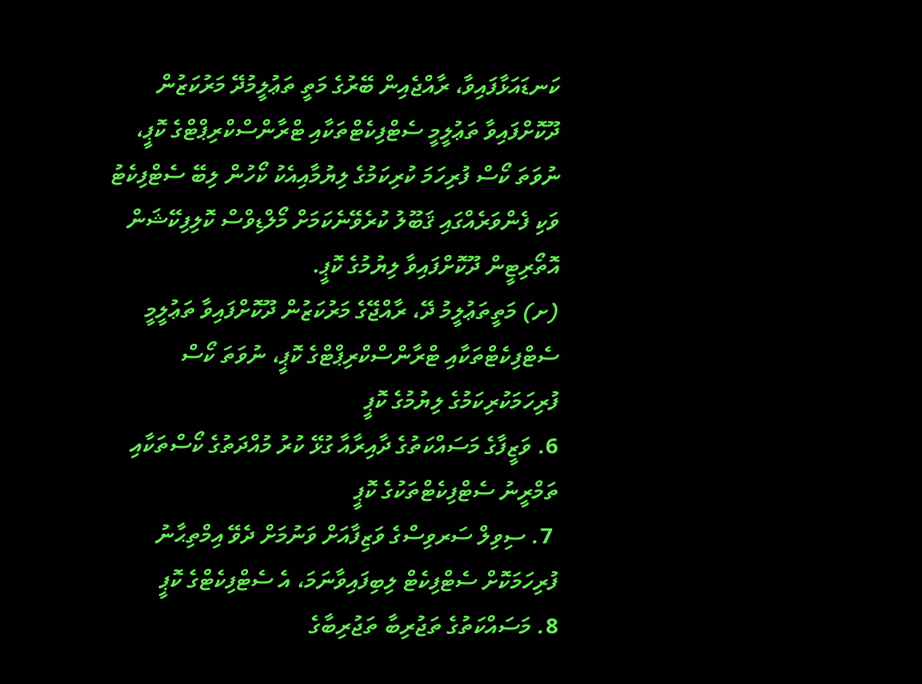ކަނޑައަޅާފައިވާ، ރާއްޖެއިން ބޭރުގެ މަތީ ތަޢުލީމުދޭ މަރުކަޒުން ދޫކޮށްފައިވާ ތަޢުލީމީ ސެޓްފިކެޓްތަކާއި ޓްރާންސްކްރިޕްޓްގެ ކޮޕީ، ނުވަތަ ކޯސް ފުރިހަމަ ކުރިކަމުގެ ލިޔުމާއިއެކު ކޯހުން ލިބޭ ސެޓްފިކެޓު ވަކި ފެންވަރެއްގައި ޤަބޫލު ކުރެވޭނެކަމަށް މޯލްޑިވްސް ކޮލިފިކޭޝަން އޮތޯރިޓީން ދޫކޮށްފައިވާ ލިޔުމުގެ ކޮޕީ.
(ށ) މަތީތަޢުލީމު ދޭ، ރާއްޖޭގެ މަރުކަޒުން ދޫކޮށްފައިވާ ތަޢުލީމީ ސެޓްފިކެޓްތަކާއި ޓްރާންސްކްރިޕްޓްގެ ކޮޕީ، ނުވަތަ ކޯސް ފުރިހަމަކުރިކަމުގެ ލިޔުމުގެ ކޮޕީ
6. ވަޒީފާގެ މަސައްކަތުގެ ދާއިރާއާ ގުޅޭ ކުރު މުއްދަތުގެ ކޯސްތަކާއި ތަމްރީނު ސެޓްފިކެޓްތަކުގެ ކޮޕީ
 7. ސިވިލް ސަރވިސްގެ ވަޒިފާއަށް ވަނުމަށް ދެވޭ އިމްތިޙާނު ފުރިހަމަކޮށް ސެޓްފިކެޓް ލިބިފައިވާނަމަ، އެ ސެޓްފިކެޓްގެ ކޮޕީ
8. މަސައްކަތުގެ ތަޖުރިބާ ތަޖުރިބާގެ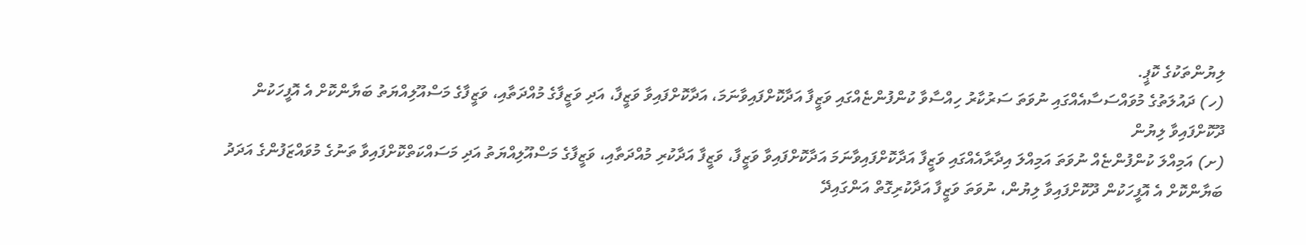ލިޔުންތަކުގެ ކޮޕީ.
(ހ) ދައުލަތުގެ މުވައްސަސާއެއްގައި ނުވަތަ ސަރުކާރު ހިއްސާވާ ކުންފުންޏެއްގައި ވަޒީފާ އަދާކޮށްފައިވާނަމަ، އަދާކޮށްފައިވާ ވަޒީފާ، އަދި ވަޒީފާގެ މުއްދަތާއި، ވަޒީފާގެ މަސްއޫލިއްޔަތު ބަޔާންކޮށް އެ އޮފީހަކުން ދޫކޮށްފައިވާ ލިޔުން
(ށ) އަމިއްލަ ކުންފުންޏެއް ނުވަތަ އަމިއްލަ އިދާރާއެއްގައި ވަޒީފާ އަދާކޮށްފައިވާނަމަ އަދާކޮށްފައިވާ ވަޒީފާ، ވަޒީފާ އަދާކުރި މުއްދަތާއި، ވަޒީފާގެ މަސްއޫލިއްޔަތު އަދި މަސައްކަތްކޮށްފައިވާ ތަނުގެ މުވައްޒަފުންގެ އަދަދު ބަޔާންކޮށް އެ އޮފީހަކުން ދޫކޮށްފައިވާ ލިޔުން، ނުވަތަ ވަޒީފާ އަދާކުރިގޮތް އަންގައިދޭ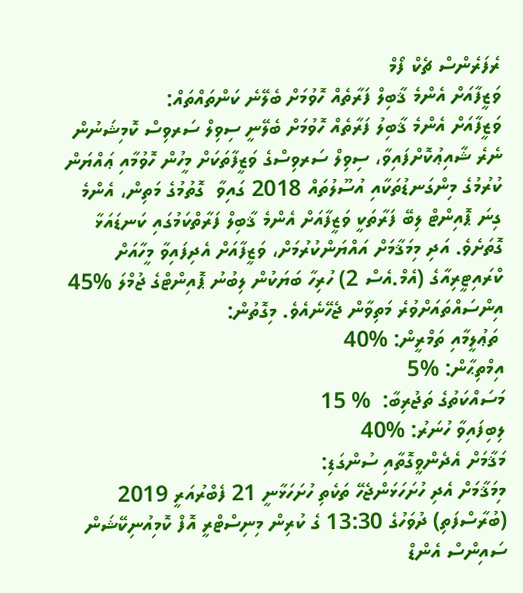ރެފަރެންސް ޗެކް ފޯމް
ވަޒީފާއަށް އެންމެ ޤާބިލް ފަރާތެއް ހޮވުމަށް ބެލޭނެ ކަންތައްތައް:
ވަޒީފާއަށް އެންމެ ޤާބިލު ފަރާތެއް ހޮވުމަށް ބެލޭނީ ސިވިލް ސަރވިސް ކޮމިޝަނުން ނެރެ ޝާއިޢުކޮށްފައިވާ، ސިވިލް ސަރވިސްގެ ވަޒީފާތަކަށް މީހުން ހޮވުމާއި ޢައްޔަން ކުރުމުގެ މިންގަނޑުތަކާއި އުސޫލުތައް 2018 ގައިވާ  ގޮތުމުގެ މަތިން، އެންމެ ގިނަ ޕޮއިންޓް ލިބޭ ފަރާތަކީ ވަޒީފާއަށް އެންމެ ޤާބިލް ފަރާތްކަމުގައި ކަނޑައަޅާ ގޮތަށެވެ. އަދި މިމަޤާމަށް އައްޔަންކުރުމަށް، ވަޒީފާއަށް އެދިފައިވާ މީހާއަށް ކްރައިޓީރިއާގެ (އެމް.އެސް 2) ހުރިހާ ބަޔަކުން ލިބުނު ޕޮއިންޓްގެ ޖުމްލަ %45 އިންސައްތައަށްވުރެ މަތިވާން ޖެހޭނެއެވެ. މިގޮތުން:
 ތަޢުލީމާއި ތަމްރީން: %40
އިމްތިޙާން: %5
މަސައްކަތުގެ ތަޖުރިބާ:  % 15
ލިބިފައިވާ ހުނަރު: %40
މަޤާމަށް އެދެންވީގޮތާއި ސުންގަޑި:
މިމަޤާމަށް އެދި ހުށަހަޅަންޖެހޭ ތަކެތި ހުށަހަޅާނީ 21 ފެބްރުއަރީ 2019 (ބުރާސްފަތި) ދުވަހުގެ 13:30 ގެ ކުރިން މިނިސްޓްރީ އޮފް ކޮމިއުނިކޭޝަން ސައިންސް އެންޑް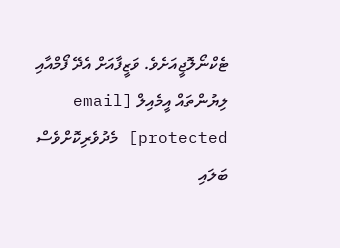ޓެކްނޯލޮޖީއަށެވެ. ވަޒީފާއަށް އެދޭ ފޯމްއާއި ލިޔުންތައް އީމެއިލް [email protected] މެދުވެރިކޮށްވެސް ބަލައި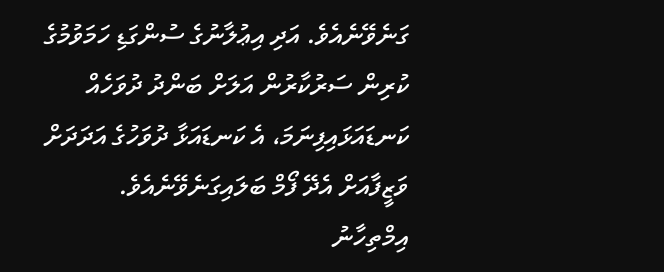ގަނެވޭނެއެވެ. އަދި އިޢުލާނުގެ ސުންގަޑި ހަމަވުމުގެ ކުރިން ސަރުކާރުން އަލަށް ބަންދު ދުވަހެއް ކަނޑައަޅައިފިނަމަ، އެ ކަނޑައަޅާ ދުވަހުގެ އަދަދަށް ވަޒީފާއަށް އެދޭ ފޯމް ބަލައިގަނެވޭނެއެވެ.
އިމްތިހާނު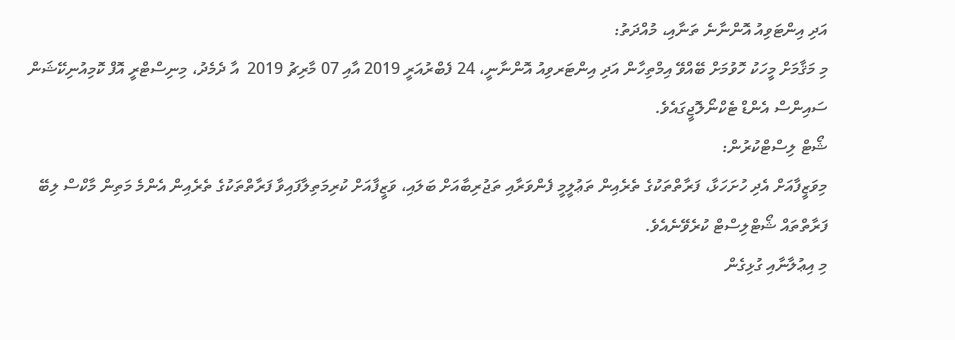އަދި އިންޓަވިއު އޮންނާނެ ތަނާއި، މުއްދަތު:
މި މަޤާމަށް މީހަކު ހޮވުމަށް ބޭއްވޭ އިމްތިހާން އަދި އިންޓަރވިއު އޮންނާނީ، 24 ފެބްރުއަރީ 2019 އާއި 07 މާރިޗު 2019  އާ ދެމެދު، މިނިސްޓްރީ އޮފް ކޮމިއުނިކޭޝަން ސައިންސް އެންޑް ޓެކްނޯލޮޖީގައެވެ.
ޝޯޓް ލިސްޓްކުރުން:
މިވަޒީފާއަށް އެދި ހުށަހަޅާ، ފަރާތްތަކުގެ ތެރެއިން ތަޢުލީމީ ފެންވަރާއި ތަޖުރިބާއަށް ބަލައި، ވަޒީފާއަށް ކުރިމަތިލާފައިވާ ފަރާތްތަކުގެ ތެރެއިން އެންމެ މަތިން މާކްސް ލިބޭ ފަރާތްތައް ޝޯޓްލިސްޓް ކުރެވޭނެއެވެ.
މި އިޢުލާނާއި ގުޅިގެން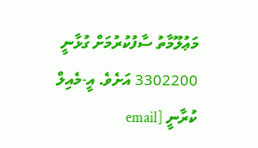މަޢުލޫމާތު ސާފުކުރުމަށް ގުޅާނީ 3302200 އަށެވެ. އީ-މެއިލް ކުރާނީ [email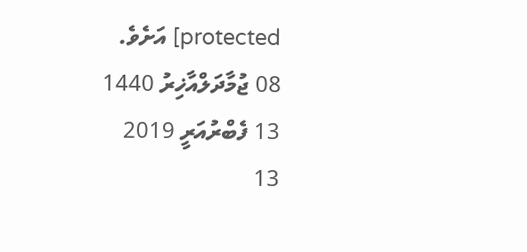protected] އަށެވެ.
08 ޖުމާދަލްއާޚިރު 1440
13 ފެބްރުއަރީ 2019
13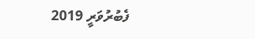ފެބުރުވަރީ 2019